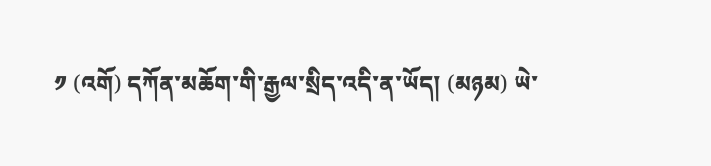༡ (འགོ) དཀོན་མཆོག་གི་རྒྱལ་སྲིད་འདི་ན་ཡོད། (མཉམ) ཡེ་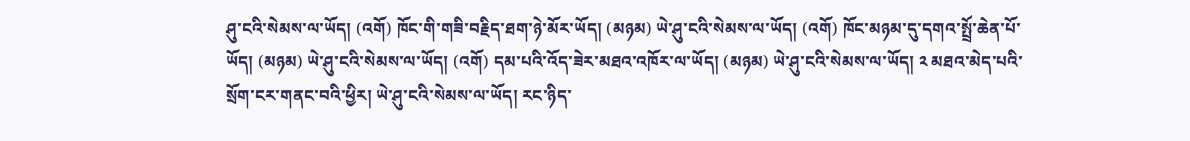ཤུ་ངའི་སེམས་ལ་ཡོད། (འགོ) ཁོང་གི་གཟི་བརྗིད་ཐག་ཉེ་མོར་ཡོད། (མཉམ) ཡེ་ཤུ་ངའི་སེམས་ལ་ཡོད། (འགོ) ཁོང་མཉམ་དུ་དགའ་སྤྲོ་ཆེན་པོ་ཡོད། (མཉམ) ཡེ་ཤུ་ངའི་སེམས་ལ་ཡོད། (འགོ) དམ་པའི་འོད་ཟེར་མཐའ་འཁོར་ལ་ཡོད། (མཉམ) ཡེ་ཤུ་ངའི་སེམས་ལ་ཡོད། ༢ མཐའ་མེད་པའི་སྲོག་ངར་གནང་བའི་ཕྱིར། ཡེ་ཤུ་ངའི་སེམས་ལ་ཡོད། རང་ཉིད་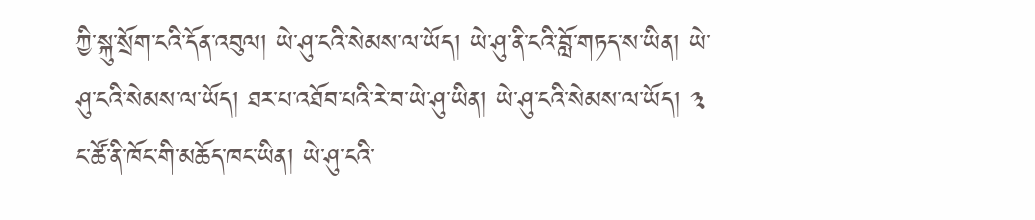ཀྱི་སྐུ་སྲོག་ངའི་དོན་འབུལ། ཡེ་ཤུ་ངའི་སེམས་ལ་ཡོད། ཡེ་ཤུ་ནི་ངའི་བློ་གཏད་ས་ཡིན། ཡེ་ཤུ་ངའི་སེམས་ལ་ཡོད། ཐར་པ་འཐོབ་པའི་རེ་བ་ཡེ་ཤུ་ཡིན། ཡེ་ཤུ་ངའི་སེམས་ལ་ཡོད། ༣ ང་ཚོ་ནི་ཁོང་གི་མཆོད་ཁང་ཡིན། ཡེ་ཤུ་ངའི་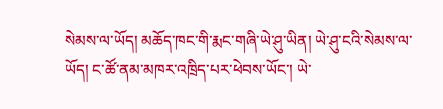སེམས་ལ་ཡོད། མཆོད་ཁང་གི་རྨང་གཞི་ཡེ་ཤུ་ཡིན། ཡེ་ཤུ་ངའི་སེམས་ལ་ཡོད། ང་ཚོ་ནམ་མཁར་འཁྲིད་པར་ཕེབས་ཡོང་། ཡེ་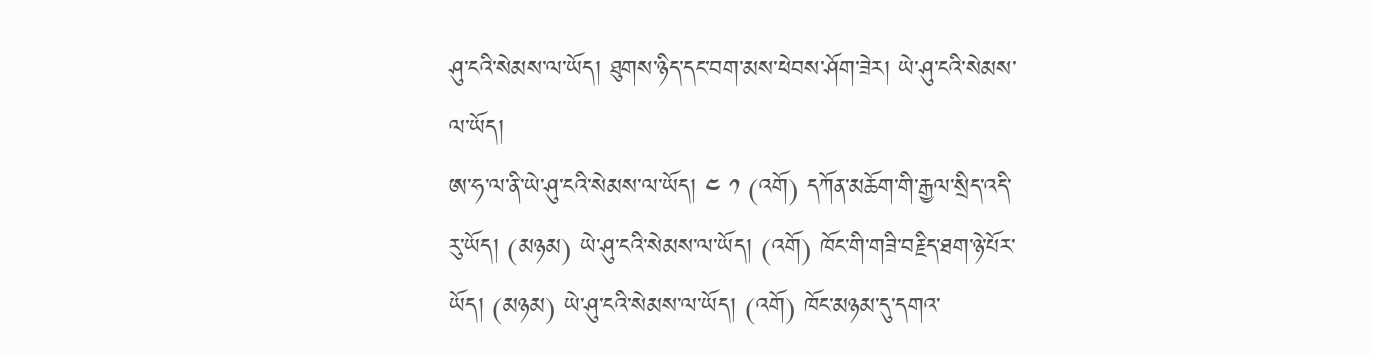ཤུ་ངའི་སེམས་ལ་ཡོད། ཐུགས་ཉིད་དང་བག་མས་ཕེབས་ཤོག་ཟེར། ཡེ་ཤུ་ངའི་སེམས་ལ་ཡོད།
ཨ་ཧ་ལ་ནི་ཡེ་ཤུ་ངའི་སེམས་ལ་ཡོད། ༤ ༡ (འགོ) དཀོན་མཆོག་གི་རྒྱལ་སྲིད་འདི་རུ་ཡོད། (མཉམ) ཡེ་ཤུ་ངའི་སེམས་ལ་ཡོད། (འགོ) ཁོང་གི་གཟི་བརྗིད་ཐག་ཉེ་པོར་ཡོད། (མཉམ) ཡེ་ཤུ་ངའི་སེམས་ལ་ཡོད། (འགོ) ཁོང་མཉམ་དུ་དགའ་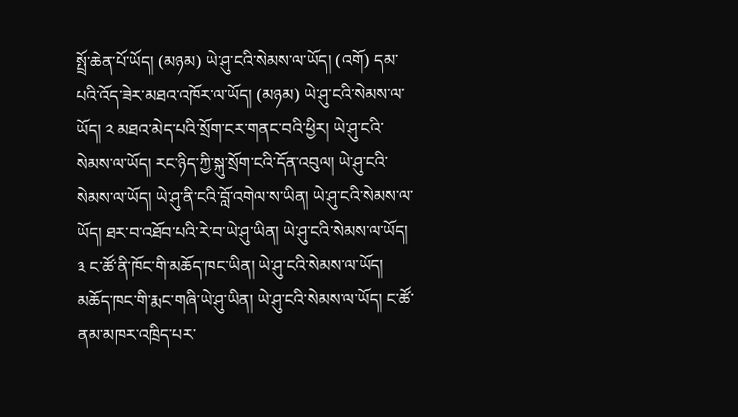སྤྲོ་ཆེན་པོ་ཡོད། (མཉམ) ཡེ་ཤུ་ངའི་སེམས་ལ་ཡོད། (འགོ) དམ་པའི་འོད་ཟེར་མཐའ་འཁོར་ལ་ཡོད། (མཉམ) ཡེ་ཤུ་ངའི་སེམས་ལ་ཡོད། ༢ མཐའ་མེད་པའི་སྲོག་ངར་གནང་བའི་ཕྱིར། ཡེ་ཤུ་ངའི་སེམས་ལ་ཡོད། རང་ཉིད་ཀྱི་སྐུ་སྲོག་ངའི་དོན་འབུལ། ཡེ་ཤུ་ངའི་སེམས་ལ་ཡོད། ཡེ་ཤུ་ནི་ངའི་བློ་འགེལ་ས་ཡིན། ཡེ་ཤུ་ངའི་སེམས་ལ་ཡོད། ཐར་བ་འཐོབ་པའི་རེ་བ་ཡེ་ཤུ་ཡིན། ཡེ་ཤུ་ངའི་སེམས་ལ་ཡོད། ༣ ང་ཚོ་ནི་ཁོང་གི་མཆོད་ཁང་ཡིན། ཡེ་ཤུ་ངའི་སེམས་ལ་ཡོད། མཆོད་ཁང་གི་རྨང་གཞི་ཡེ་ཤུ་ཡིན། ཡེ་ཤུ་ངའི་སེམས་ལ་ཡོད། ང་ཚོ་ནམ་མཁར་འཁྲིད་པར་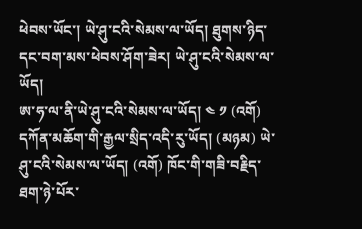ཕེབས་ཡོང་། ཡེ་ཤུ་ངའི་སེམས་ལ་ཡོད། ཐུགས་ཉིད་དང་བག་མས་ཕེབས་ཤོག་ཟེར། ཡེ་ཤུ་ངའི་སེམས་ལ་ཡོད།
ཨ་ཧ་ལ་ནི་ཡེ་ཤུ་ངའི་སེམས་ལ་ཡོད། ༤ ༡ (འགོ) དཀོན་མཆོག་གི་རྒྱལ་སྲིད་འདི་རུ་ཡོད། (མཉམ) ཡེ་ཤུ་ངའི་སེམས་ལ་ཡོད། (འགོ) ཁོང་གི་གཟི་བརྗིད་ཐག་ཉེ་པོར་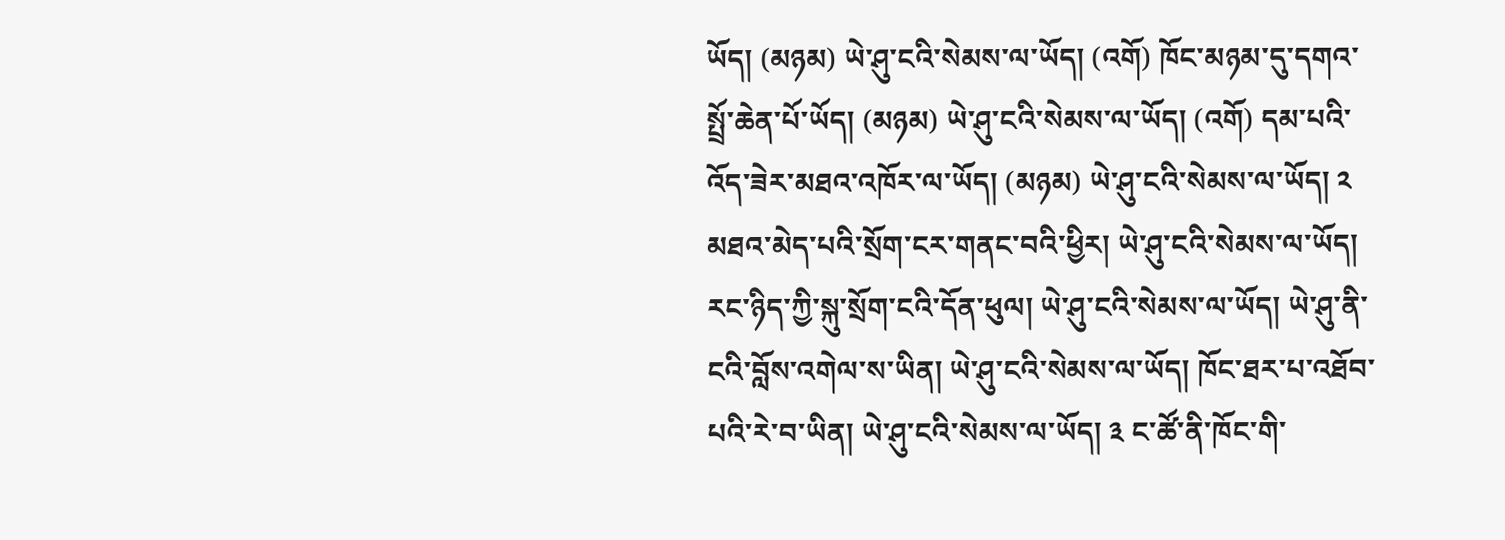ཡོད། (མཉམ) ཡེ་ཤུ་ངའི་སེམས་ལ་ཡོད། (འགོ) ཁོང་མཉམ་དུ་དགའ་སྤྲོ་ཆེན་པོ་ཡོད། (མཉམ) ཡེ་ཤུ་ངའི་སེམས་ལ་ཡོད། (འགོ) དམ་པའི་འོད་ཟེར་མཐའ་འཁོར་ལ་ཡོད། (མཉམ) ཡེ་ཤུ་ངའི་སེམས་ལ་ཡོད། ༢ མཐའ་མེད་པའི་སྲོག་ངར་གནང་བའི་ཕྱིར། ཡེ་ཤུ་ངའི་སེམས་ལ་ཡོད། རང་ཉིད་ཀྱི་སྐུ་སྲོག་ངའི་དོན་ཕུལ། ཡེ་ཤུ་ངའི་སེམས་ལ་ཡོད། ཡེ་ཤུ་ནི་ངའི་བློས་འགེལ་ས་ཡིན། ཡེ་ཤུ་ངའི་སེམས་ལ་ཡོད། ཁོང་ཐར་པ་འཐོབ་པའི་རེ་བ་ཡིན། ཡེ་ཤུ་ངའི་སེམས་ལ་ཡོད། ༣ ང་ཚོ་ནི་ཁོང་གི་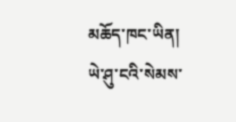མཆོད་ཁང་ཡིན། ཡེ་ཤུ་ངའི་སེམས་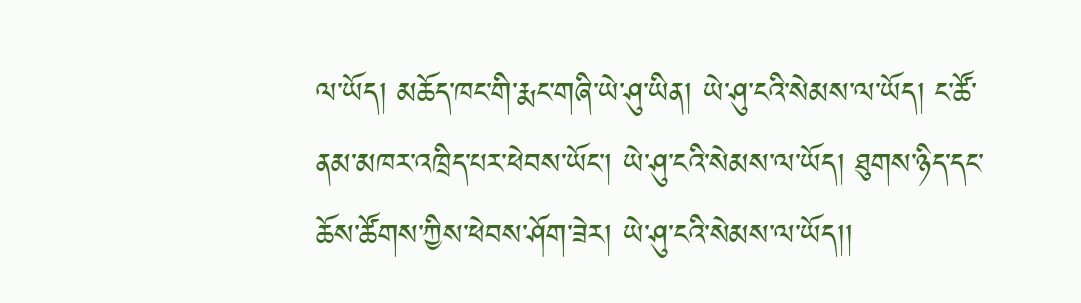ལ་ཡོད། མཆོད་ཁང་གི་རྨང་གཞི་ཡེ་ཤུ་ཡིན། ཡེ་ཤུ་ངའི་སེམས་ལ་ཡོད། ང་ཚོ་ནམ་མཁར་འཁྲིད་པར་ཕེབས་ཡོང་། ཡེ་ཤུ་ངའི་སེམས་ལ་ཡོད། ཐུགས་ཉིད་དང་ཆོས་ཚོགས་ཀྱིས་ཕེབས་ཤོག་ཟེར། ཡེ་ཤུ་ངའི་སེམས་ལ་ཡོད།།